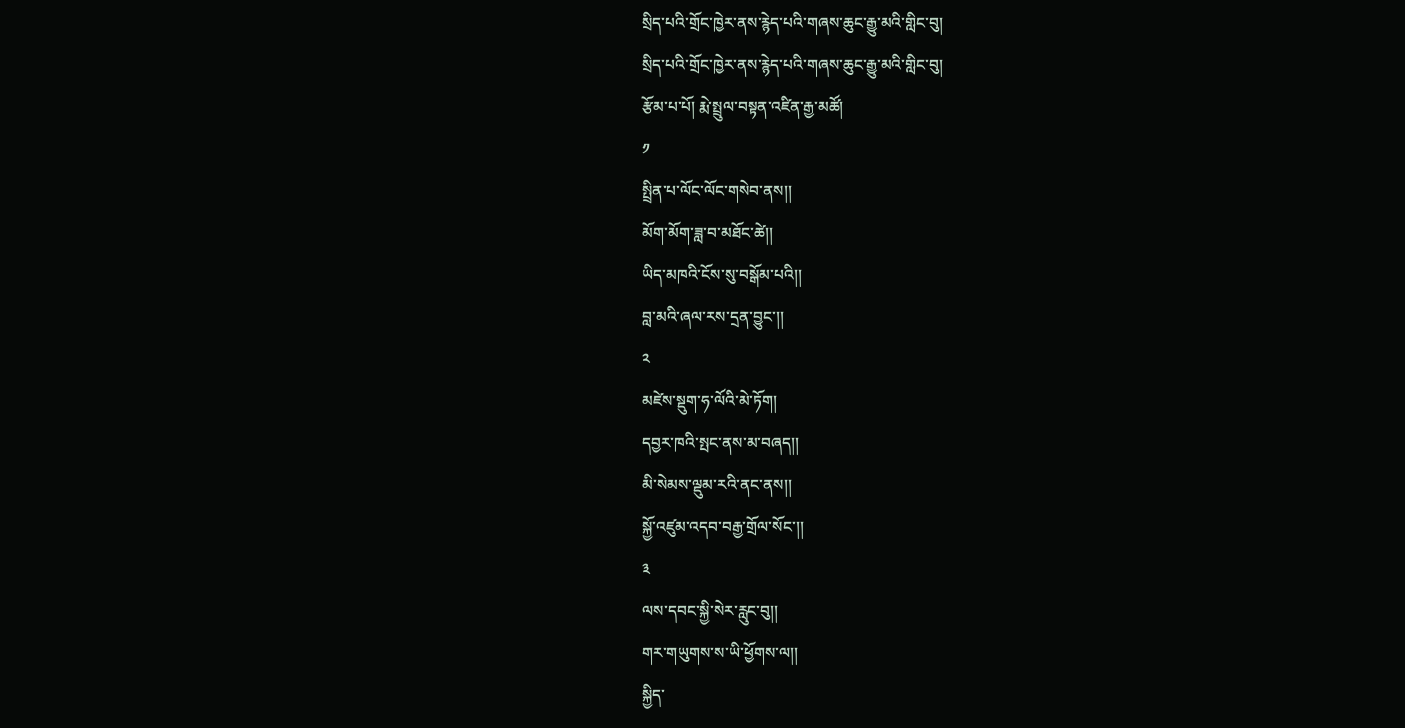སྲིད་པའི་གྲོང་ཁྱེར་ནས་རྙེད་པའི་གཞས་ཆུང་རྒྱུ་མའི་གླིང་བུ།
སྲིད་པའི་གྲོང་ཁྱེར་ནས་རྙེད་པའི་གཞས་ཆུང་རྒྱུ་མའི་གླིང་བུ།
རྩོམ་པ་པོ། རྨེ་སྤྲུལ་བསྟན་འཛིན་རྒྱ་མཚོ།
༡
སྤྲིན་པ་ལོང་ལོང་གསེབ་ནས།།
མོག་མོག་ཟླ་བ་མཐོང་ཚེ།།
ཡིད་མཁའི་ངོས་སུ་བསྒོམ་པའི།།
བླ་མའི་ཞལ་རས་དྲན་བྱུང་།།
༢
མཛེས་སྡུག་ཧ་ལོའི་མེ་ཏོག།
དབྱར་ཁའི་སྤང་ནས་མ་བཞད།།
མི་སེམས་ལྡུམ་རའི་ནང་ནས།།
སྐྱོ་འཛུམ་འདབ་བརྒྱ་གྲོལ་སོང་།།
༣
ལས་དབང་སྐྱི་སེར་རླུང་བུ།།
གར་གཡུགས་ས་ཡི་ཕྱོགས་ལ།།
སྐྱིད་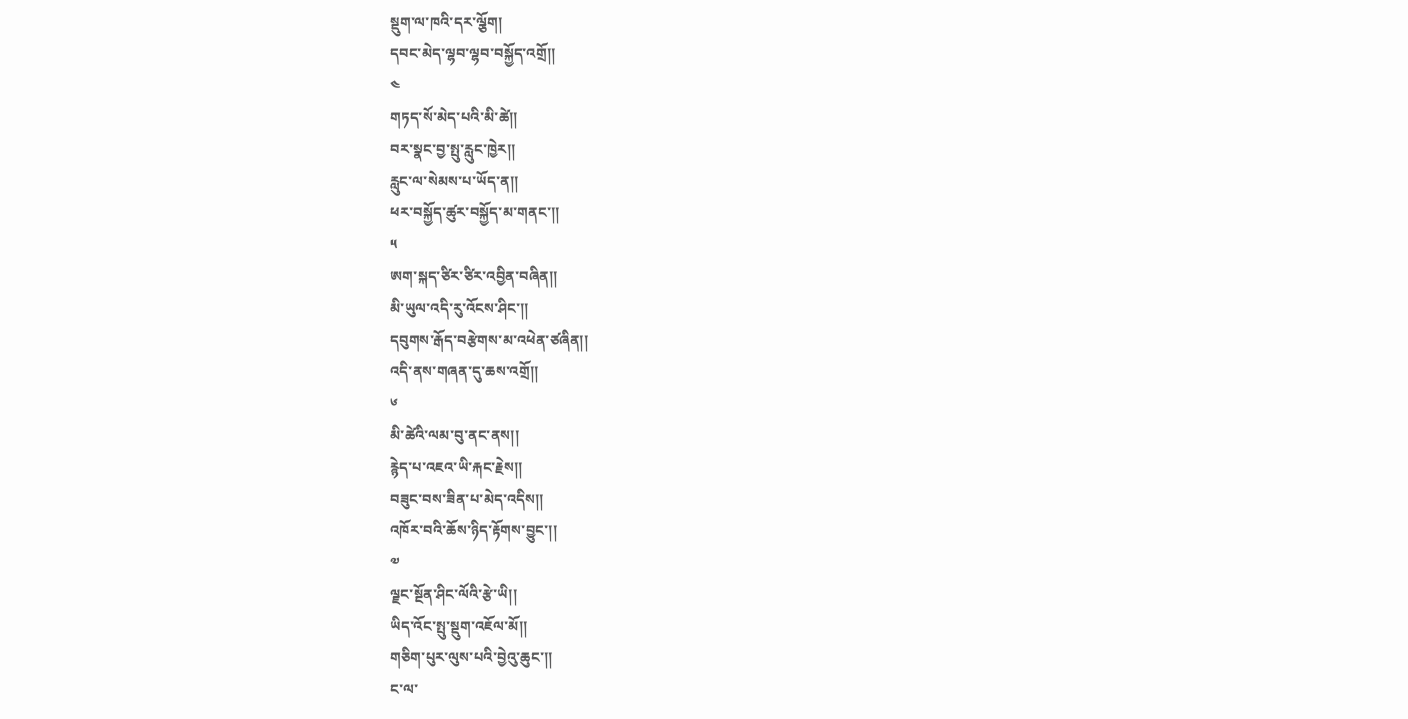སྡུག་ལ་ཁའི་དར་ལྕོག།
དབང་མེད་ལྷབ་ལྷབ་བསྐྱོད་འགྲོ།།
༤
གཏད་སོ་མེད་པའི་མི་ཚེ།།
བར་སྣང་བྱ་སྤུ་རླུང་ཁྱེར།།
རླུང་ལ་སེམས་པ་ཡོད་ན།།
ཕར་བསྐྱོད་ཚུར་བསྐྱོད་མ་གནང་།།
༥
ཨག་སྐད་ཙིར་ཙིར་འབྱིན་བཞིན།།
མི་ཡུལ་འདི་རུ་འོངས་ཤིང་།།
དབུགས་རྒོད་བརྩེགས་མ་འཕེན་ཙཞིན།།
འདི་ནས་གཞན་དུ་ཆས་འགྲོ།།
༦
མི་ཚེའི་ལམ་བུ་ནང་ནས།།
རྙེད་པ་འཇའ་ཡི་རྐང་རྗེས།།
བཟུང་བས་ཟིན་པ་མེད་འདིས།།
འཁོར་བའི་ཆོས་ཉིད་རྟོགས་བྱུང་།།
༧
ལྗང་སྔོན་ཤིང་ལོའི་རྩེ་ཡི།།
ཡིད་འོང་སྤུ་སྡུག་འཇོལ་མོ།།
གཅིག་པུར་ལུས་པའི་བྱེའུ་ཆུང་།།
ང་ལ་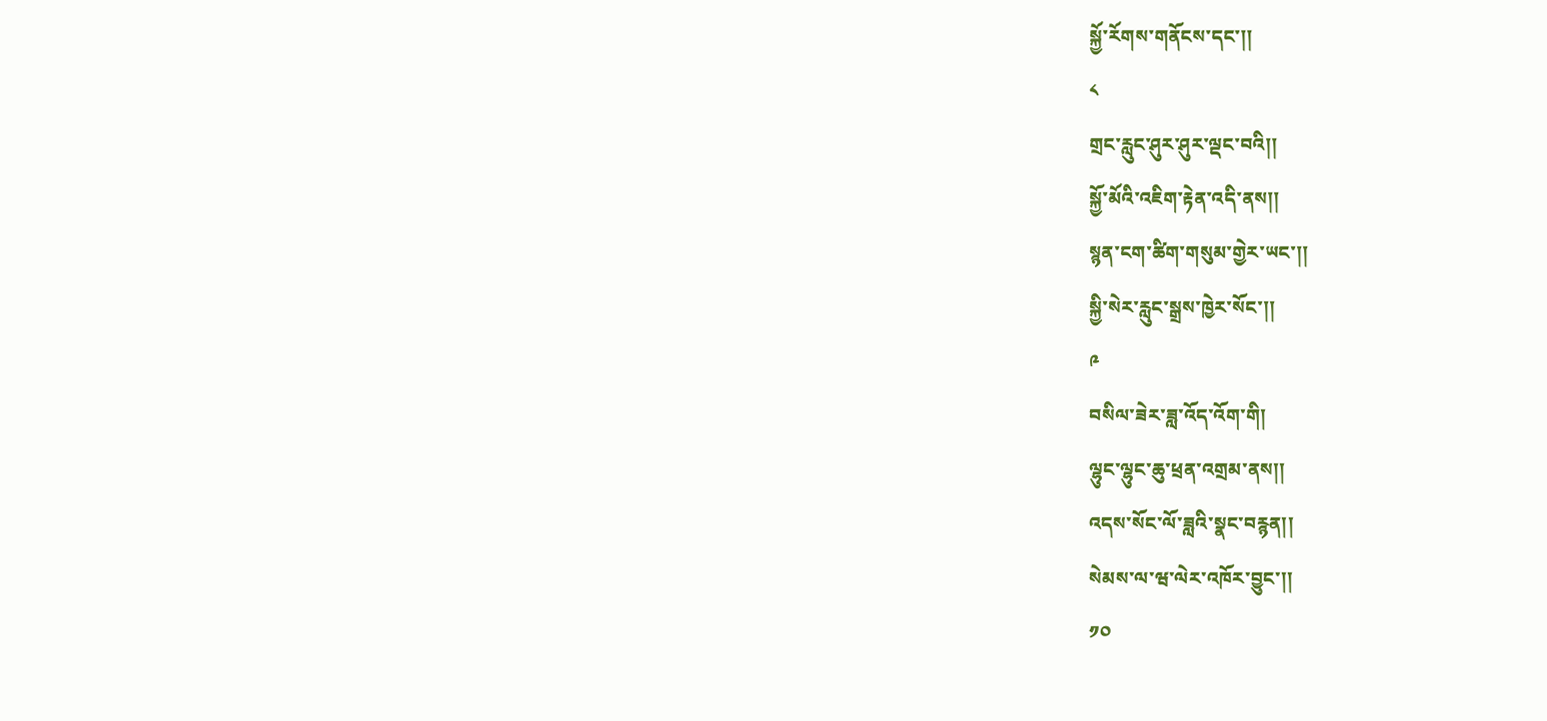སྐྱོ་རོགས་གནོངས་དང་།།
༨
གྲང་རླུང་ཤུར་ཤུར་ལྡང་བའི།།
སྐྱོ་མོའི་འཇིག་རྟེན་འདི་ནས།།
སྙན་ངག་ཚིག་གསུམ་གྱེར་ཡང་།།
སྐྱི་སེར་རླུང་སྒྲས་ཁྱེར་སོང་།།
༩
བསིལ་ཟེར་ཟླ་འོད་འོག་གི།
ལྷུང་ལྷུང་ཆུ་ཕྲན་འགྲམ་ནས།།
འདས་སོང་ལོ་ཟླའི་སྣང་བརྙན།།
སེམས་ལ་ཝ་ལེར་འཁོར་བྱུང་།།
༡༠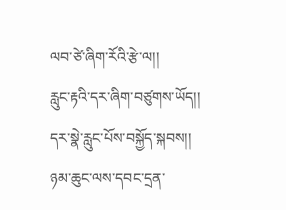ལབ་ཙེ་ཞིག་རོའི་རྩེ་ལ།།
རླུང་རྟའི་དར་ཞིག་བཙུགས་ཡོད།།
དར་སྣེ་རླུང་པོས་བསྐྱོད་སྐབས།།
ཉམ་ཆུང་ལས་དབང་དྲན་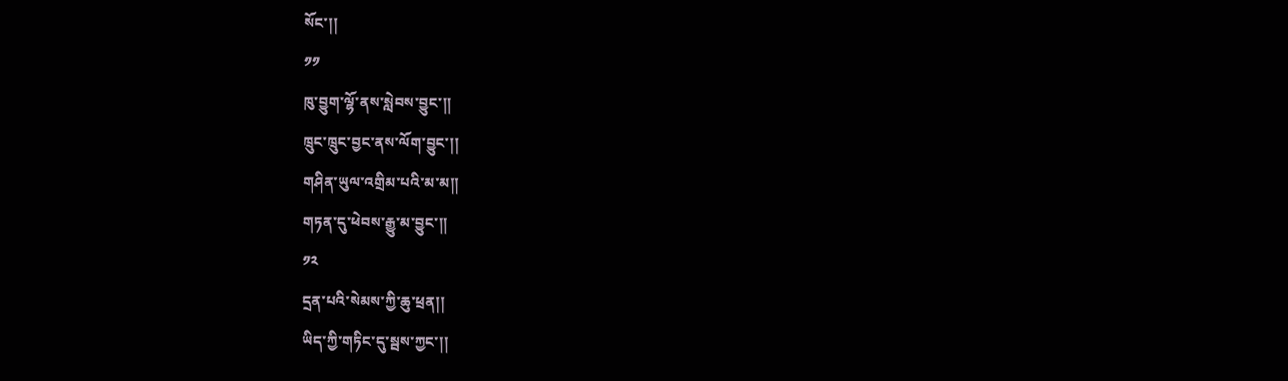སོང་།།
༡༡
ཁུ་བྱུག་ལྷོ་ནས་སླེབས་བྱུང་།།
ཁྲུང་ཁྲུང་བྱང་ནས་ལོག་བྱུང་།།
གཤིན་ཡུལ་འགྲིམ་པའི་མ་མ།།
གཏན་དུ་ཕེབས་རྒྱུ་མ་བྱུང་།།
༡༢
དྲན་པའི་སེམས་ཀྱི་ཆུ་ཕྲན།།
ཡིད་ཀྱི་གཏིང་དུ་སྦས་ཀྱང་།།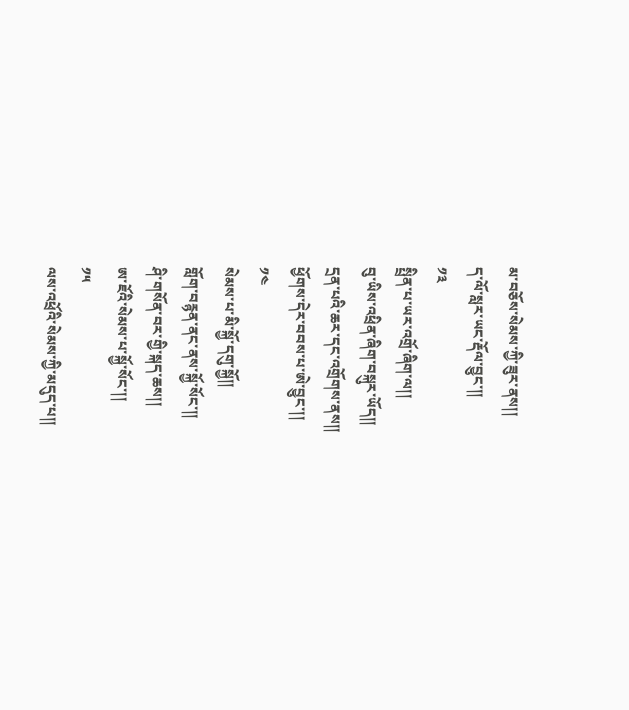མ་བཅོས་སེམས་ཀྱི་ཟུར་ནས།།
ད་ལོ་སླར་ཡང་རྡོལ་བྱུང་།།
༡༣
སྤྲིན་པ་ཡར་འགྲོ་ཞིག་ལ།།
བུ་ཡིས་འཕྲིན་ཞིག་བསྐུར་ཡོད།།
དྲན་པའི་ཆར་དང་འགྲོགས་ནས།།
ཕྱོགས་དེར་བབས་པ་ཨེ་བྱུང་།།
༡༤
སེམས་པ་མི་སྐྱོ་དགུ་སྐྱོ།།
གློག་བརྙན་ནང་ནས་སྐྱོ་སོང་།།
ཤི་གསོན་བར་གྱི་སྐད་ཆས།།
ཨ་ཇོའི་སེམས་པ་སྐྱོ་སོང་།།
༡༥
ལས་འཕྲོའི་སེམས་ཀྱི་མདུད་པ།།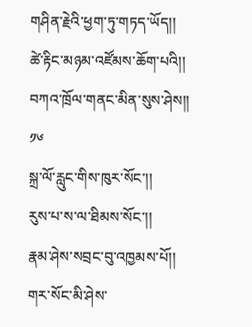གཤིན་རྗེའི་ཕྱག་ཏུ་གཏད་ཡོད།།
ཚེ་རྟིང་མཉམ་འཛོམས་ཆོག་པའི།།
བཀའ་ཁྲོལ་གནང་མིན་སུས་ཤེས།།
༡༦
སྐྲ་ལོ་རླུང་གིས་ཁུར་སོང་།།
རུས་པ་ས་ལ་ཐིམས་སོང་།།
རྣམ་ཤེས་སབྲང་བུ་འཁྱམས་པོ།།
གར་སོང་མི་ཤེས་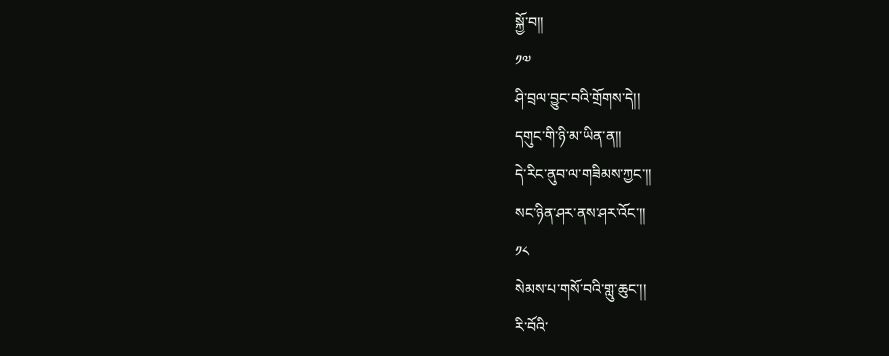སྐྱོ་བ།།
༡༧
ཤི་བྲལ་བྱུང་བའི་གྲོགས་དེ།།
དགུང་གི་ཉི་མ་ཡིན་ན།།
དེ་རིང་ནུབ་ལ་གཟིམས་ཀྱང་།།
སང་ཉིན་ཤར་ནས་ཤར་འོང་།།
༡༨
སེམས་པ་གསོ་བའི་གླུ་ཆུང་།།
རི་བོའི་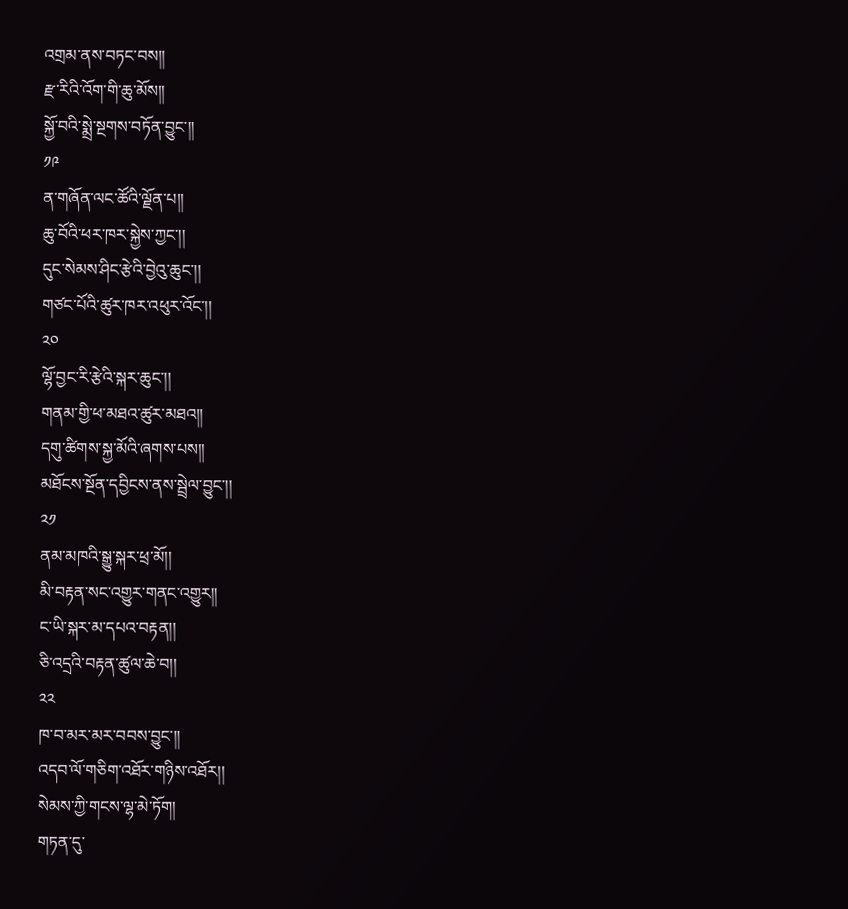འགྲམ་ནས་བཏང་བས།།
རྫ་རིའི་འོག་གི་ཆུ་མོས།།
སྐྱོ་བའི་སྨྲེ་སྔགས་བཏོན་བྱུང་།།
༡༩
ན་གཞོན་ལང་ཚོའི་ལྗོན་པ།།
ཆུ་བོའི་ཕར་ཁར་སྐྱེས་ཀྱང་།།
དུང་སེམས་ཤིང་རྩེའི་བྱེའུ་ཆུང་།།
གཙང་པོའི་ཚུར་ཁར་འཕུར་འོང་།།
༢༠
ལྷོ་བྱང་རི་རྩེའི་སྐར་ཆུང་།།
གནམ་གྱི་ཕ་མཐའ་ཚུར་མཐའ།།
དགུ་ཚིགས་སྐྱ་མོའི་ཞགས་པས།།
མཐོངས་སྔོན་དབྱིངས་ནས་སྦྲེལ་བྱུང་།།
༢༡
ནམ་མཁའི་སྒྱུ་སྐར་ཕྲ་མོ།།
མི་བརྟན་སང་འགྱུར་གནང་འགྱུར།།
ང་ཡི་སྐར་མ་དཔའ་བརྟན།།
ཅི་འདྲའི་བརྟན་ཚུལ་ཆེ་བ།།
༢༢
ཁ་བ་མར་མར་བབས་བྱུང་།།
འདབ་ལོ་གཅིག་འཐོར་གཉིས་འཐོར།།
སེམས་ཀྱི་གངས་ལྷ་མེ་ཏོག།
གཏན་དུ་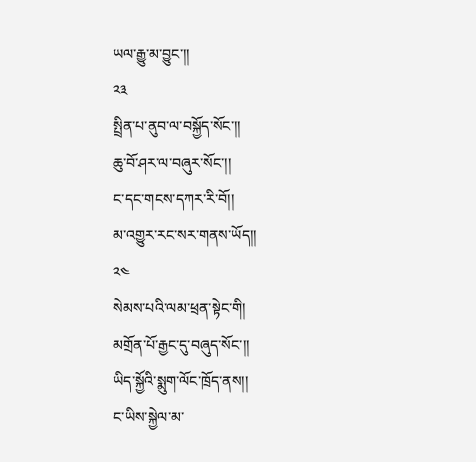ཡལ་རྒྱུ་མ་བྱུང་།།
༢༣
སྤྲིན་པ་ནུབ་ལ་བསྐྱོད་སོང་།།
ཆུ་བོ་ཤར་ལ་བཞུར་སོང་།།
ང་དང་གངས་དཀར་རི་བོ།།
མ་འགྱུར་རང་སར་གནས་ཡོད།།
༢༤
སེམས་པའི་ལམ་ཕྲན་སྟེང་གི།
མགྲོན་པོ་རྒྱང་དུ་བཞུད་སོང་།།
ཡིད་སྐྱོའི་སྨུག་ལོང་ཁྲོད་ནས།།
ང་ཡིས་སྐྱེལ་མ་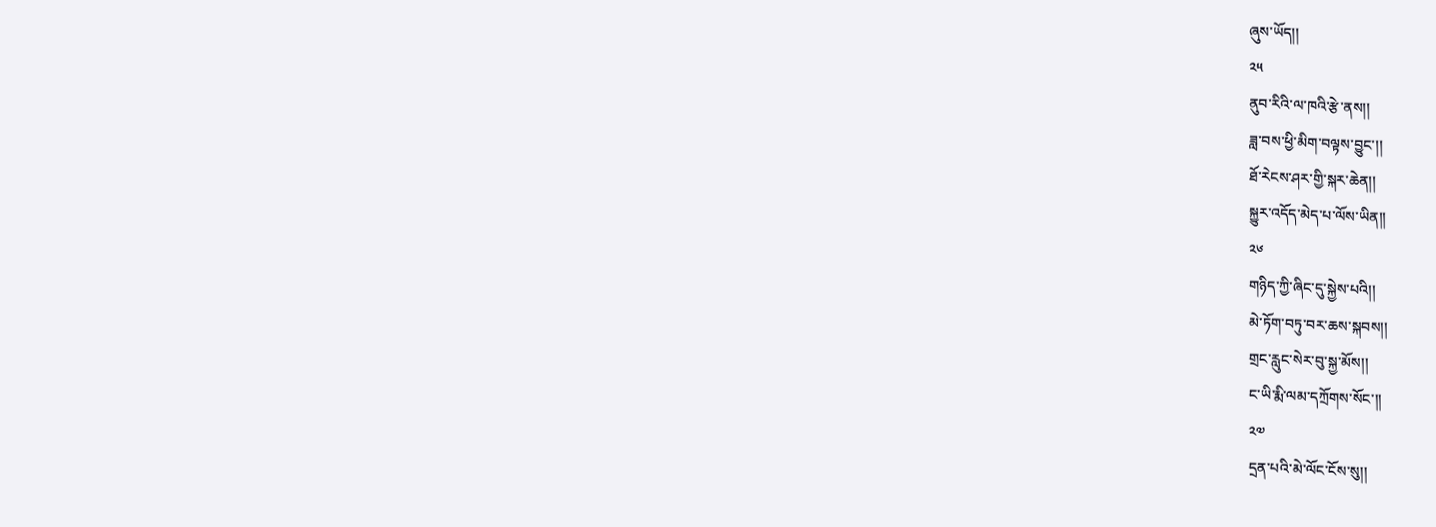ཞུས་ཡོད།།
༢༥
ནུབ་རིའི་ལ་ཁའི་རྩེ་ནས།།
ཟླ་བས་ཕྱི་མིག་བལྟས་བྱུང་།།
ཐོ་རེངས་ཤར་གྱི་སྐར་ཆེན།།
སྐྱུར་འདོད་མེད་པ་ལོས་ཡིན།།
༢༦
གཉིད་ཀྱི་ཞིང་དུ་སྐྱེས་པའི།།
མེ་ཏོག་བཏུ་བར་ཆས་སྐབས།།
གྲང་རླུང་སེར་བུ་སྐྱ་མོས།།
ང་ཡི་རྨི་ལམ་དཀྲོགས་སོང་།།
༢༧
དྲན་པའི་མེ་ལོང་ངོས་སུ།།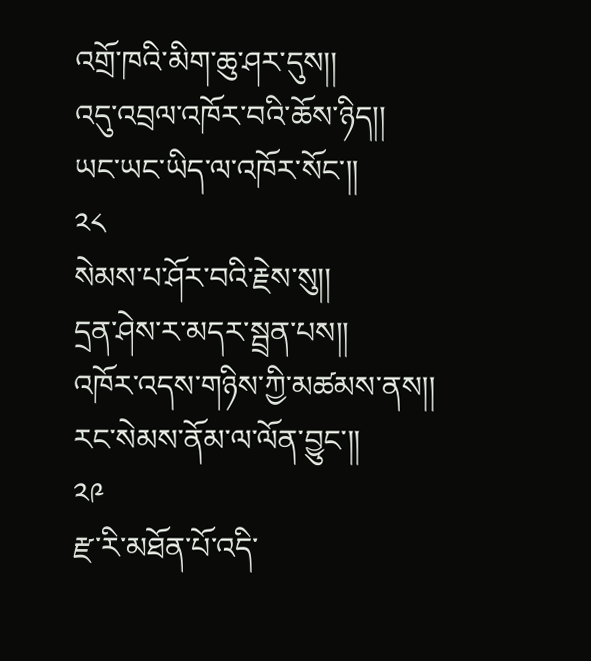འགྲོ་ཁའི་མིག་ཆུ་ཤར་དུས།།
འདུ་འབྲལ་འཁོར་བའི་ཆོས་ཉིད།།
ཡང་ཡང་ཡིད་ལ་འཁོར་སོང་།།
༢༨
སེམས་པ་ཤོར་བའི་རྗེས་སུ།།
དྲན་ཤེས་ར་མདར་སྦྲན་པས།།
འཁོར་འདས་གཉིས་ཀྱི་མཚམས་ནས།།
རང་སེམས་ནོམ་ལ་ལོན་བྱུང་།།
༢༩
རྫ་རི་མཐོན་པོ་འདི་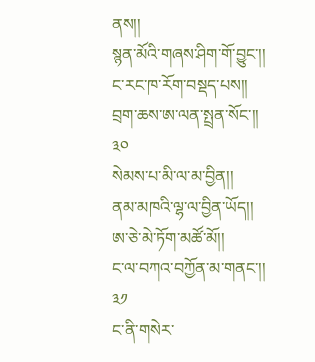ནས།།
སྙན་མོའི་གཞས་ཤིག་གོ་བྱུང་།།
ང་རང་ཁ་རོག་བསྡད་པས།།
བྲག་ཆས་ཨ་ལན་སྤྲན་སོང་།།
༣༠
སེམས་པ་མི་ལ་མ་བྱིན།།
ནམ་མཁའི་ལྷ་ལ་བྱིན་ཡོད།།
ཨ་ཅེ་མེ་ཏོག་མཚོ་མོ།།
ང་ལ་བཀའ་བཀྱོན་མ་གནང་།།
༣༡
ང་ནི་གསེར་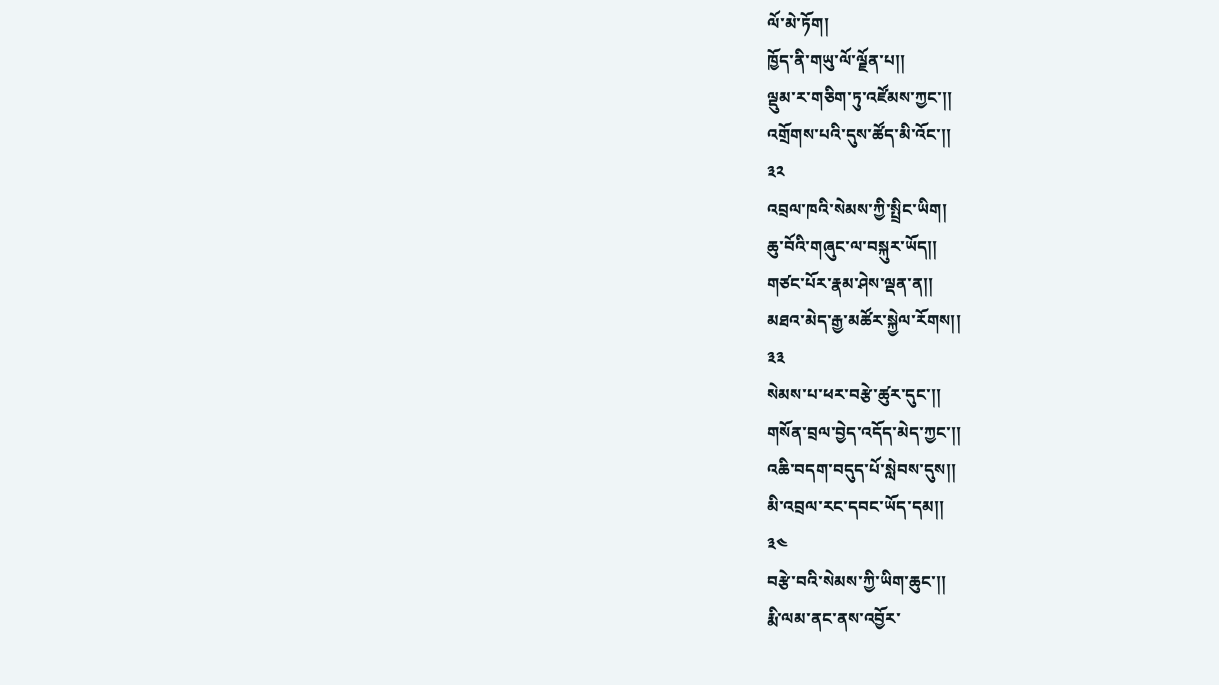ལོ་མེ་ཏོག།
ཁྱོད་ནི་གཡུ་ལོ་ལྗོན་པ།།
ལྡུམ་ར་གཅིག་ཏུ་འཛོམས་ཀྱང་།།
འགྲོགས་པའི་དུས་ཚོད་མི་འོང་།།
༣༢
འབྲལ་ཁའི་སེམས་ཀྱི་སྤྲིང་ཡིག།
ཆུ་བོའི་གཞུང་ལ་བསྐུར་ཡོད།།
གཙང་པོར་རྣམ་ཤེས་ལྡན་ན།།
མཐའ་མེད་རྒྱ་མཚོར་སྐྱེལ་རོགས།།
༣༣
སེམས་པ་ཕར་བརྩེ་ཚུར་དུང་།།
གསོན་བྲལ་བྱེད་འདོད་མེད་ཀྱང་།།
འཆི་བདག་བདུད་པོ་སླེབས་དུས།།
མི་འབྲལ་རང་དབང་ཡོད་དམ།།
༣༤
བརྩེ་བའི་སེམས་ཀྱི་ཡིག་ཆུང་།།
རྨི་ལམ་ནང་ནས་འབྱོར་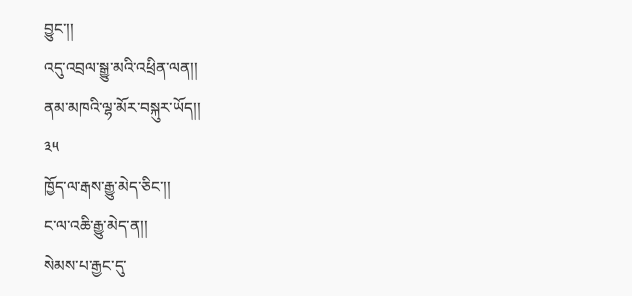བྱུང་།།
འདུ་འབྲལ་སྒྱུ་མའི་འཕྲིན་ལན།།
ནམ་མཁའི་ལྷ་མོར་བསྐུར་ཡོད།།
༣༥
ཁྱོད་ལ་རྒས་རྒྱུ་མེད་ཅིང་།།
ང་ལ་འཆི་རྒྱུ་མེད་ན།།
སེམས་པ་རྒྱང་དུ་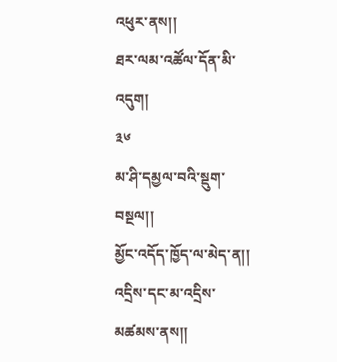འཕུར་ནས།།
ཐར་ལམ་འཚོལ་དོན་མི་འདུག།
༣༦
མ་ཤི་དམྱལ་བའི་སྡུག་བསྔལ།།
མྱོང་འདོད་ཁྱོད་ལ་མེད་ན།།
འདྲིས་དང་མ་འདྲིས་མཚམས་ནས།།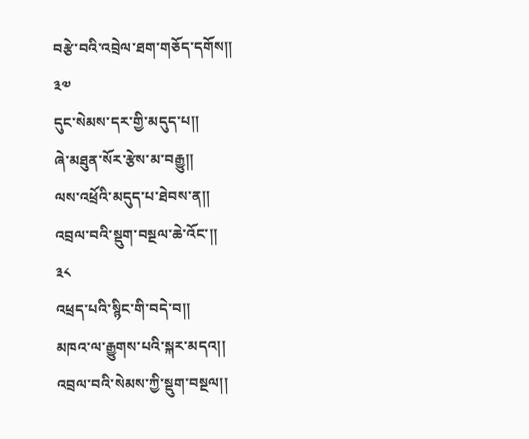བརྩེ་བའི་འབྲེལ་ཐག་གཅོད་དགོས།།
༣༧
དུང་སེམས་དར་གྱི་མདུད་པ།།
ཞེ་མཐུན་སོར་རྩེས་མ་བརྒྱུ།།
ལས་འཕྲོའི་མདུད་པ་ཐེབས་ན།།
འབྲལ་བའི་སྡུག་བསྔལ་ཆེ་འོང་།།
༣༨
འཕྲད་པའི་སྙིང་གི་བདེ་བ།།
མཁའ་ལ་རྒྱུགས་པའི་སྐར་མདའ།།
འབྲལ་བའི་སེམས་ཀྱི་སྡུག་བསྔལ།།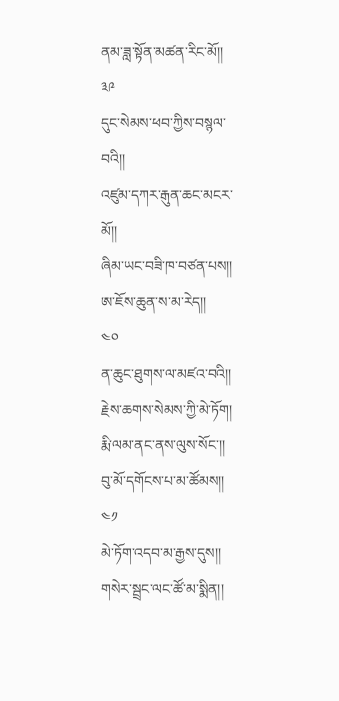ནམ་ཟླ་སྟོན་མཚན་རིང་མོ།།
༣༩
དུང་སེམས་ཕབ་ཀྱིས་བསྙལ་བའི།།
འཛུམ་དཀར་རྒུན་ཆང་མངར་མོ།།
ཞིམ་ཡང་བཟི་ཁ་བཙན་པས།།
ཨ་ཇོས་ཆུན་ས་མ་རེད།།
༤༠
ན་ཆུང་ཐུགས་ལ་མཛའ་བའི།།
རྗེས་ཆགས་སེམས་ཀྱི་མེ་ཏོག།
རྨི་ལམ་ནང་ནས་ལུས་སོང་།།
བུ་མོ་དགོངས་པ་མ་ཚོམས།།
༤༡
མེ་ཏོག་འདབ་མ་རྒྱས་དུས།།
གསེར་སྦྲང་ལང་ཚོ་མ་སྨིན།།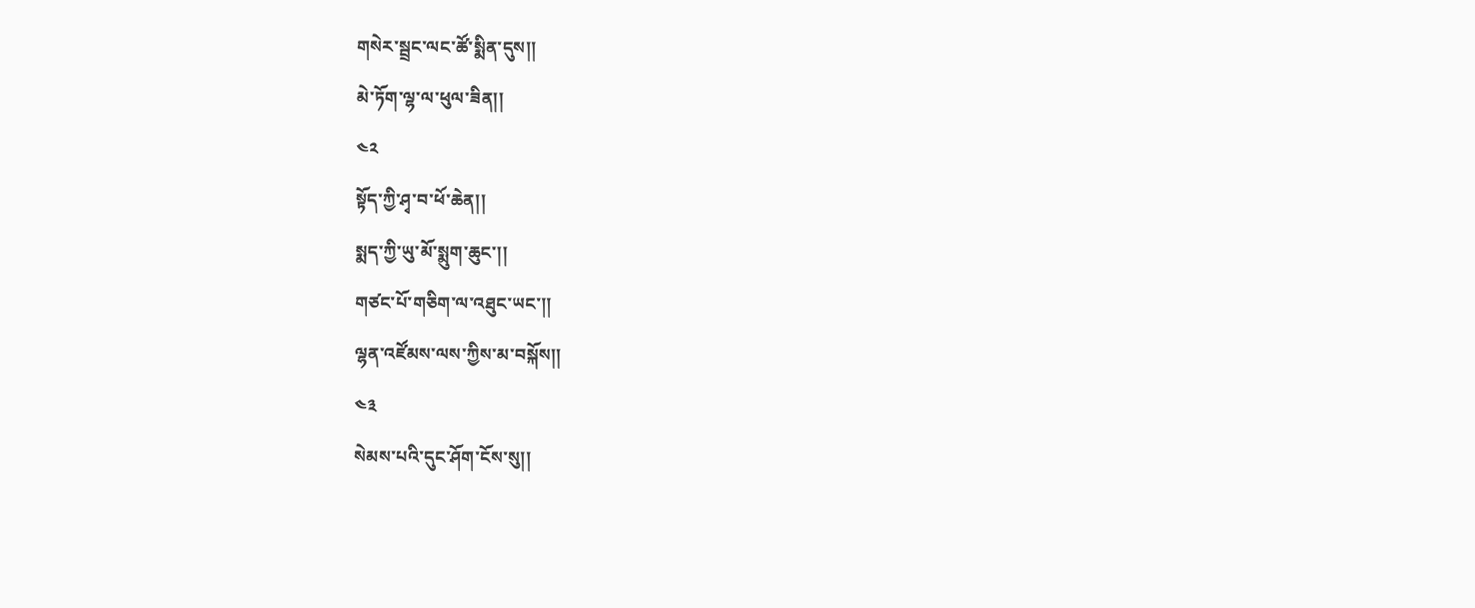གསེར་སྦྲང་ལང་ཚོ་སྨིན་དུས།།
མེ་ཏོག་ལྷ་ལ་ཕུལ་ཟིན།།
༤༢
སྟོད་ཀྱི་ཤྭ་བ་ཕོ་ཆེན།།
སྨད་ཀྱི་ཡུ་མོ་སྨུག་ཆུང་།།
གཙང་པོ་གཅིག་ལ་འཐུང་ཡང་།།
ལྷན་འཛོམས་ལས་ཀྱིས་མ་བསྐོས།།
༤༣
སེམས་པའི་དུང་ཤོག་ངོས་སུ།།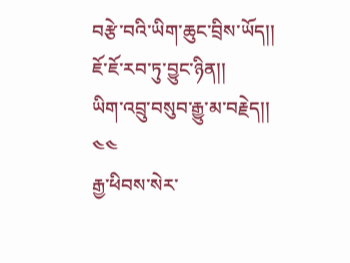བརྩེ་བའི་ཡིག་ཆུང་བྲིས་ཡོད།།
ཇོ་ཇོ་རབ་ཏུ་བྱུང་ཉིན།།
ཡིག་འབྲུ་བསུབ་རྒྱུ་མ་བརྗེད།།
༤༤
རྒྱ་ཕིབས་སེར་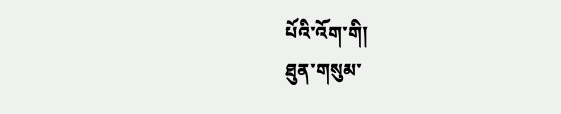པོའི་འོག་གི།
ཐུན་གསུམ་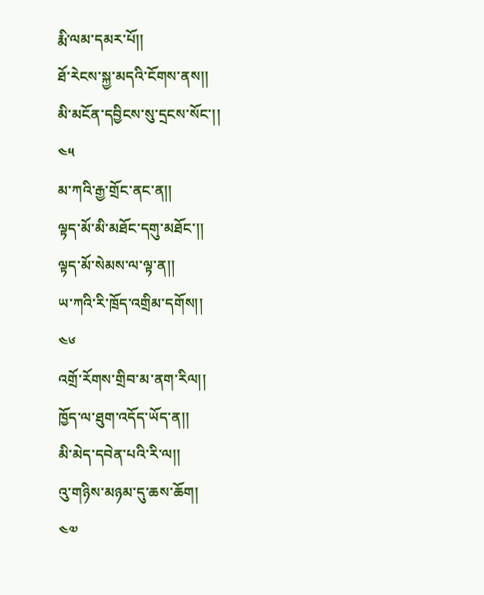རྨི་ལམ་དམར་པོ།།
ཐོ་རེངས་སྐྱ་མདའི་ངོགས་ནས།།
མི་མངོན་དབྱིངས་སུ་དྲངས་སོང་།།
༤༥
མ་ཀའི་རྒྱ་གྲོང་ནང་ན།།
ལྟད་མོ་མི་མཐོང་དགུ་མཐོང་།།
ལྟད་མོ་སེམས་ལ་ལྟ་ན།།
ཡ་ཀའི་རི་ཁྲོད་འགྲིམ་དགོས།།
༤༦
འགྲོ་རོགས་གྲིབ་མ་ནག་རིལ།།
ཁྱོད་ལ་ཐུག་འདོད་ཡོད་ན།།
མི་མེད་དབེན་པའི་རི་ལ།།
འུ་གཉིས་མཉམ་དུ་ཆས་ཆོག།
༤༧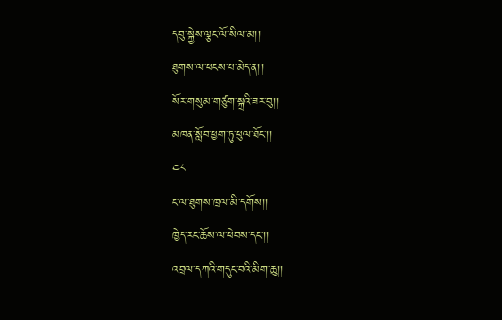དབུ་སྐྱེས་ལྕང་ལོ་སིལ་མ།།
ཐུགས་ལ་ཕངས་པ་མེད་ན།།
སོར་གསུམ་གཙུག་སྐྲའི་ཟར་བུ།།
མཁན་སློབ་ཕྱག་ཏུ་ཕུལ་ཐོང་།།
༤༨
ང་ལ་ཐུགས་ཁྲལ་མི་དགོས།།
ཁྱེད་རང་ཆོས་ལ་ཕེབས་དང་།།
འབྲལ་དཀའི་གདུང་བའི་མིག་ཆུ།།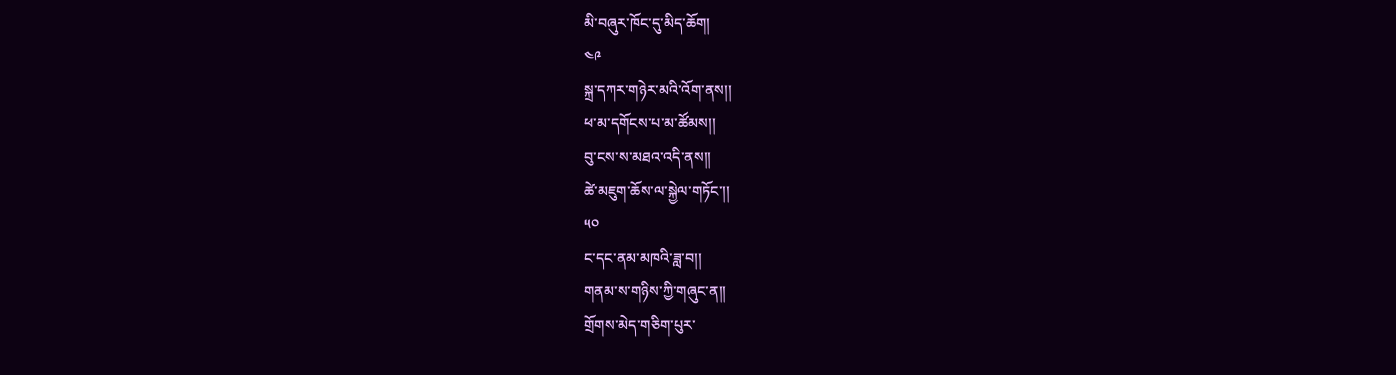མི་བཞུར་ཁོང་དུ་མིད་ཆོག།
༤༩
སྐྲ་དཀར་གཉེར་མའི་འོག་ནས།།
ཕ་མ་དགོངས་པ་མ་ཚོམས།།
བུ་ངས་ས་མཐའ་འདི་ནས།།
ཚེ་མཇུག་ཆོས་ལ་སྐྱེལ་གཏོང་།།
༥༠
ང་དང་ནམ་མཁའི་ཟླ་བ།།
གནམ་ས་གཉིས་ཀྱི་གཞུང་ན།།
གྲོགས་མེད་གཅིག་པུར་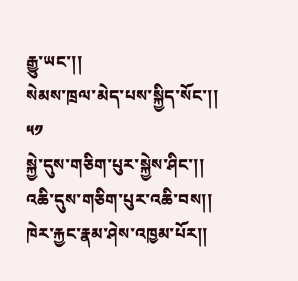རྒྱུ་ཡང་།།
སེམས་ཁྲལ་མེད་པས་སྐྱིད་སོང་།།
༥༡
སྐྱེ་དུས་གཅིག་པུར་སྐྱེས་ཤིང་།།
འཆི་དུས་གཅིག་པུར་འཆི་བས།།
ཁེར་རྐྱང་རྣམ་ཤེས་འཁྱམ་པོར།།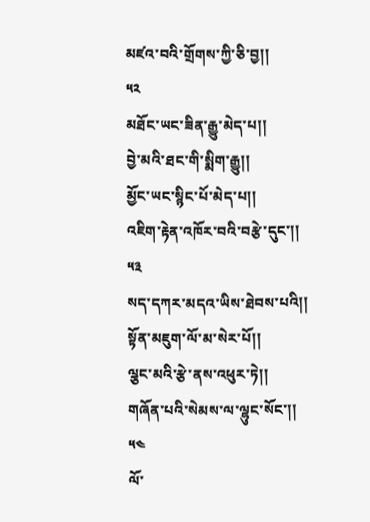མཛའ་བའི་གྲོགས་ཀྱི་ཅི་བྱ།།
༥༢
མཐོང་ཡང་ཟིན་རྒྱུ་མེད་པ།།
བྱེ་མའི་ཐང་གི་སྨིག་རྒྱུ།།
མྱོང་ཡང་སྙིང་པོ་མེད་པ།།
འཇིག་རྟེན་འཁོར་བའི་བརྩེ་དུང་།།
༥༣
སད་དཀར་མདའ་ཡིས་ཐེབས་པའི།།
སྟོན་མཇུག་ལོ་མ་སེར་པོ།།
ལྕང་མའི་རྩེ་ནས་འཕུར་ཏེ།།
གཞོན་པའི་སེམས་ལ་ལྷུང་སོང་།།
༥༤
ལོ་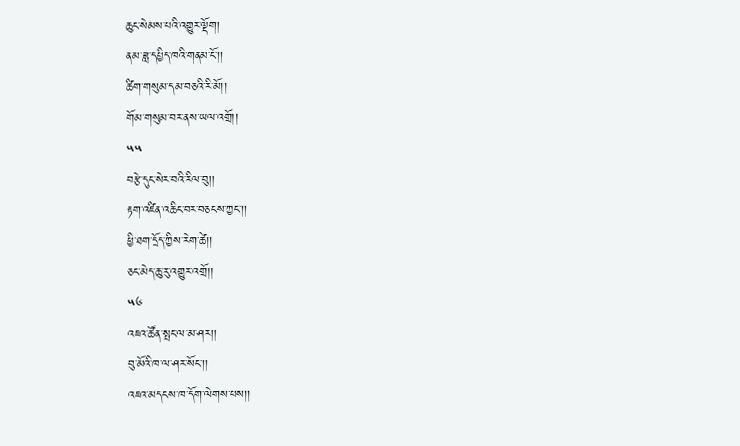ཆུང་སེམས་པའི་འགྱུར་ལྡོག།
ནམ་ཟླ་དཔྱིད་ཁའི་གནམ་ངོ་།།
ཚིག་གསུམ་དམ་བཅའི་རི་མོ།།
གོམ་གསུམ་བར་ནས་ཡལ་འགྲོ།།
༥༥
བརྩེ་དུང་སེར་བའི་རིལ་བུ།།
རྟག་འཛིན་འཆིང་བར་བཅངས་ཀྱང་།།
ཕྱི་ཐག་དྲོད་ཀྱིས་རེག་ཚེ།།
ཅང་མེད་ཆུ་རུ་འགྱུར་འགྲོ།།
༥༦
འཇའ་ཚོན་སྤང་ལ་མ་ཤར།།
བུ་མོའི་ཁ་ལ་ཤར་སོང་།།
འཇའ་མདངས་ཁ་དོག་ལེགས་པས།།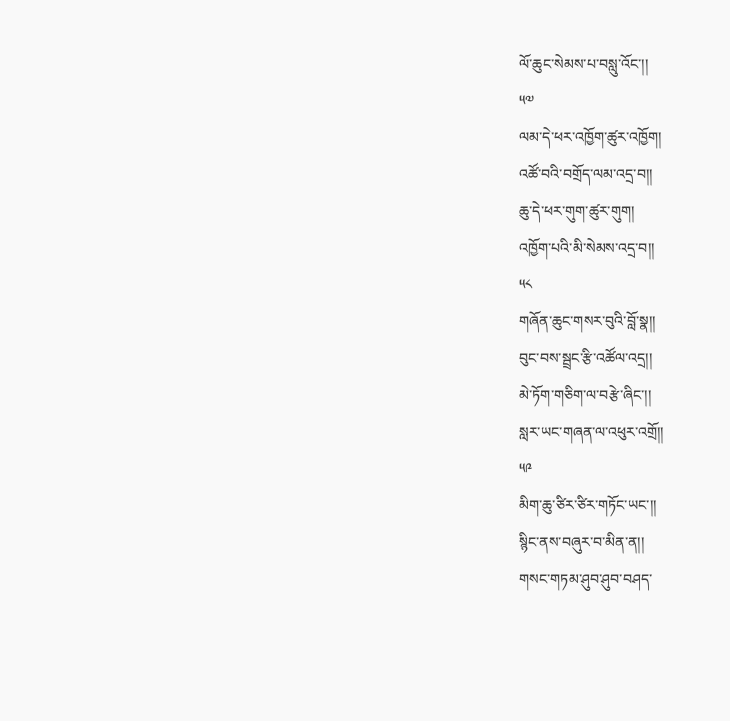ལོ་ཆུང་སེམས་པ་བསླུ་འོང་།།
༥༧
ལམ་དེ་ཕར་འཁྱོག་ཚུར་འཁྱོག།
འཚོ་བའི་བགྲོད་ལམ་འདྲ་བ།།
ཆུ་དེ་ཕར་གུག་ཚུར་གུག།
འཁྱོག་པའི་མི་སེམས་འདྲ་བ།།
༥༨
གཞོན་ཆུང་གསར་བུའི་བློ་སྣ།།
བུང་བས་སྦྲང་རྩི་འཚོལ་འདྲ།།
མེ་ཏོག་གཅིག་ལ་བརྩེ་ཞིང་།།
སླར་ཡང་གཞན་ལ་འཕུར་འགྲོ།།
༥༩
མིག་ཆུ་ཙིར་ཙིར་གཏོང་ཡང་།།
སྙིང་ནས་བཞུར་བ་མིན་ན།།
གསང་གཏམ་ཤུབ་ཤུབ་བཤད་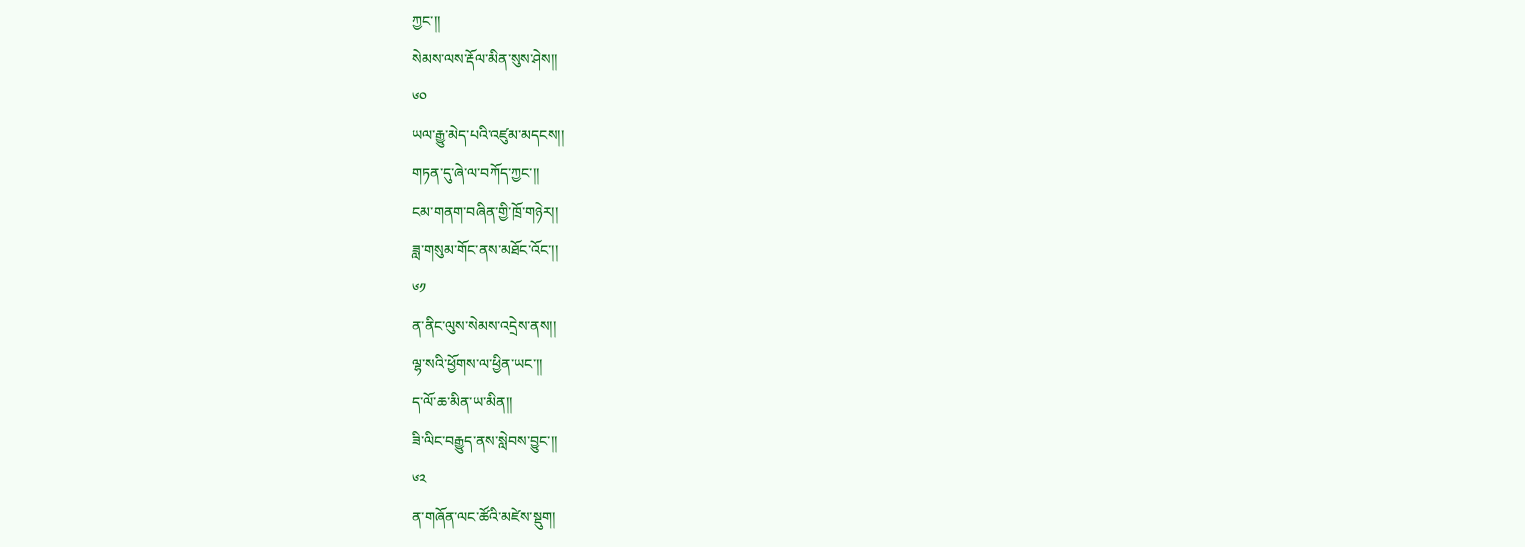ཀྱང་།།
སེམས་ལས་རྡོལ་མིན་སུས་ཤེས།།
༦༠
ཡལ་རྒྱུ་མེད་པའི་འཛུམ་མདངས།།
གཏན་དུ་ཞེ་ལ་བཀོད་ཀྱང་།།
ངམ་གནག་བཞིན་གྱི་ཁྲོ་གཉེར།།
ཟླ་གསུམ་གོང་ནས་མཐོང་འོང་།།
༦༡
ན་ནིང་ལུས་སེམས་འདྲེས་ནས།།
ལྷ་སའི་ཕྱོགས་ལ་ཕྱིན་ཡང་།།
ད་ལོ་ཆ་མིན་ཡ་མིན།།
ཟི་ལིང་བརྒྱུད་ནས་སླེབས་བྱུང་།།
༦༢
ན་གཞོན་ལང་ཚོའི་མཛེས་སྡུག།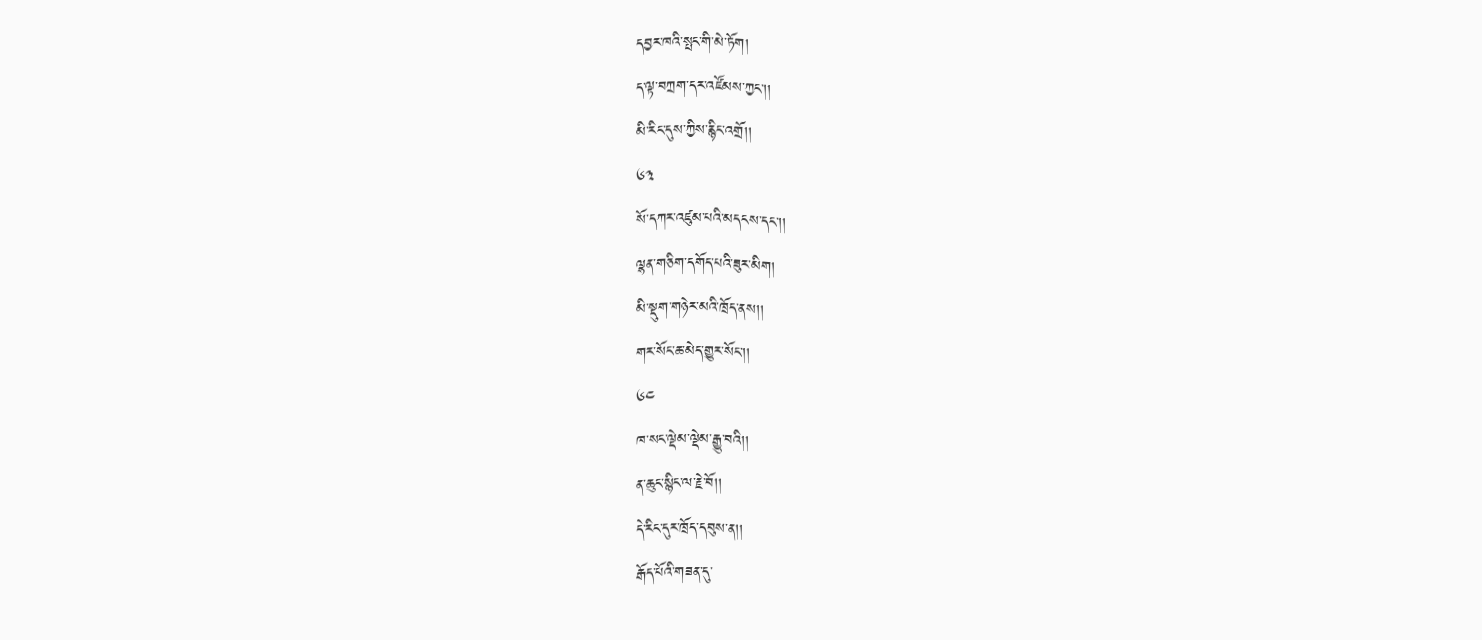དབྱར་ཁའི་སྤང་གི་མེ་ཏོག།
ད་ལྟ་བཀྲག་དར་འཛོམས་ཀྱང་།།
མི་རིང་དུས་ཀྱིས་རྙིང་འགྲོ།།
༦༣
སོ་དཀར་འཛུམ་པའི་མདངས་དང་།།
ལྷན་གཅིག་དགོད་པའི་ཟུར་མིག།
མི་སྡུག་གཉེར་མའི་ཁྲོད་ནས།།
གར་སོང་ཆ་མེད་གྱུར་སོང་།།
༦༤
ཁ་སང་ལྡེམ་ལྡེམ་རྒྱུ་བའི།།
ན་ཆུང་སྙིང་ལ་རྗེ་བོ།།
དེ་རིང་དུར་ཁྲོད་དབུས་ན།།
རྒོད་པོའི་གཟན་དུ་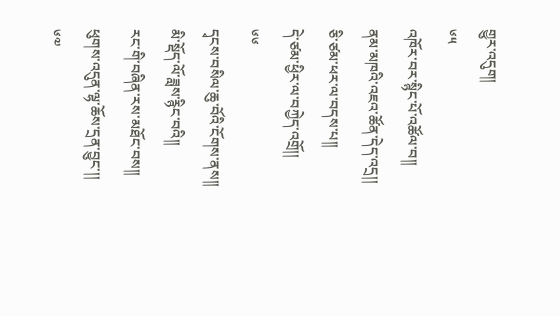གྱུར་འདུག།
༦༥
འཁོར་བར་སྙིང་པོ་འཚོལ་བ།།
ནམ་མཁའི་འཇའ་ཚོན་དེད་འདྲ།།
ཅི་ཙམ་ཕར་ལ་བདས་པ།།
དེ་ཙམ་ཕྱིར་ལ་བཀྱེད་འགྲོ།།
༦༦
དྭངས་བསིལ་ཆུ་བོའི་ངོགས་ནས།།
མི་སྡོད་ལོ་ཟླས་རྙིང་བའི།།
རང་གི་བཞིན་རས་མཐོང་བས།།
ཕུགས་འདུན་ལྷ་ཆོས་དྲན་བྱུང་།།
༦༧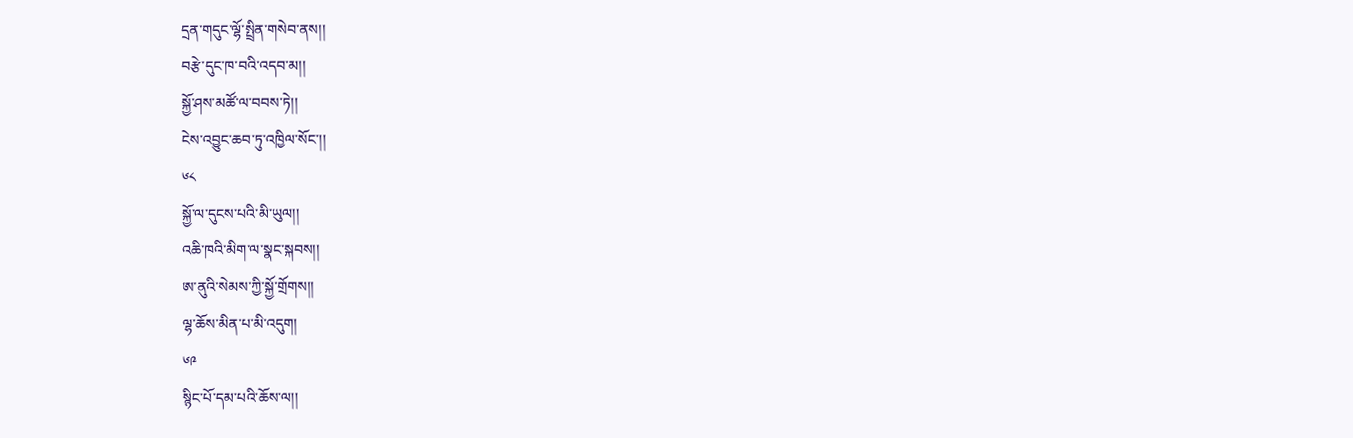དྲན་གདུང་ལྷོ་སྤྲིན་གསེབ་ནས།།
བརྩེ་དུང་ཁ་བའི་འདབ་མ།།
སྐྱོ་ཤས་མཚོ་ལ་བབས་ཏེ།།
ངེས་འབྱུང་ཆབ་ཏུ་འཁྱིལ་སོང་།།
༦༨
སྐྱོ་ལ་དུངས་པའི་མི་ཡུལ།།
འཆི་ཁའི་མིག་ལ་སྣང་སྐབས།།
ཨ་ནུའི་སེམས་ཀྱི་སྐྱོ་གྲོགས།།
ལྷ་ཆོས་མིན་པ་མི་འདུག།
༦༩
སྙིང་པོ་དམ་པའི་ཆོས་ལ།།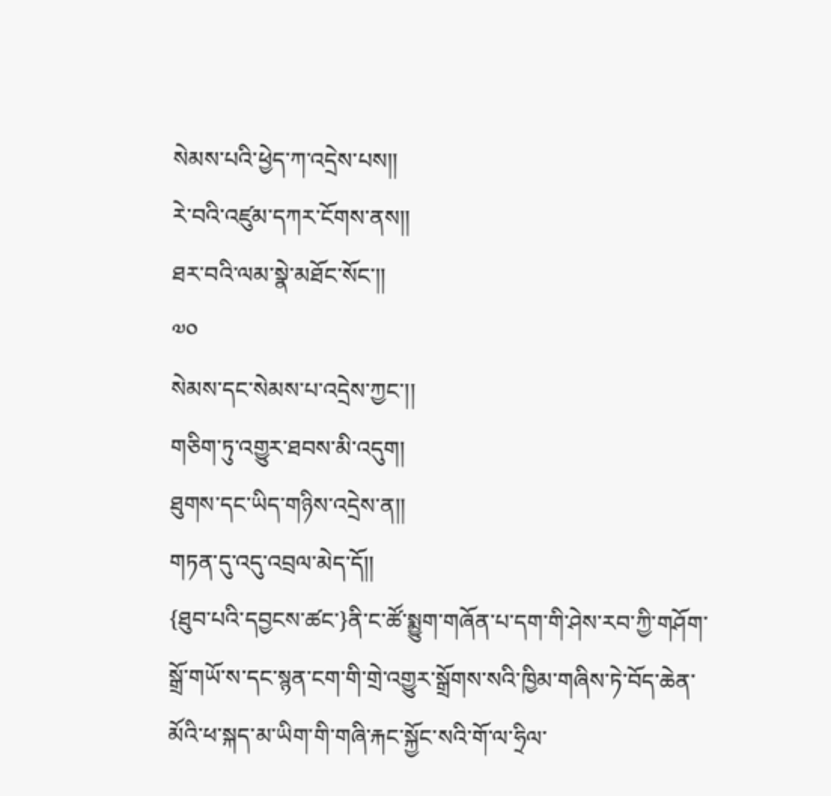སེམས་པའི་ཕྱེད་ཀ་འདྲེས་པས།།
རེ་བའི་འཛུམ་དཀར་ངོགས་ནས།།
ཐར་བའི་ལམ་སྣེ་མཐོང་སོང་།།
༧༠
སེམས་དང་སེམས་པ་འདྲེས་ཀྱང་།།
གཅིག་ཏུ་འགྱུར་ཐབས་མི་འདུག།
ཐུགས་དང་ཡིད་གཉིས་འདྲེས་ན།།
གཏན་དུ་འདུ་འབྲལ་མེད་དོ།།
{ཐུབ་པའི་དབྱངས་ཚང་}ནི་ང་ཚོ་སྨྱུག་གཞོན་པ་དག་གི་ཤེས་རབ་ཀྱི་གཤོག་སྒྲོ་གཡོ་ས་དང་སྙན་ངག་གི་གྲེ་འགྱུར་སྒྲོགས་སའི་ཁྱིམ་གཞིས་ཏེ་བོད་ཆེན་མོའི་ཕ་སྐད་མ་ཡིག་གི་གཞི་རྐང་སྐྱོང་སའི་གོ་ལ་ཧྲིལ་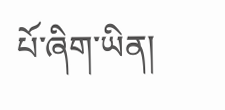པོ་ཞིག་ཡིན།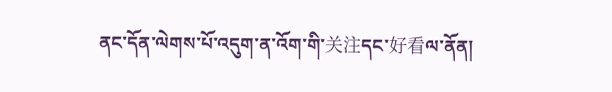ནང་དོན་ལེགས་པོ་འདུག་ན་འོག་གི་关注དང་好看ལ་ནོན།